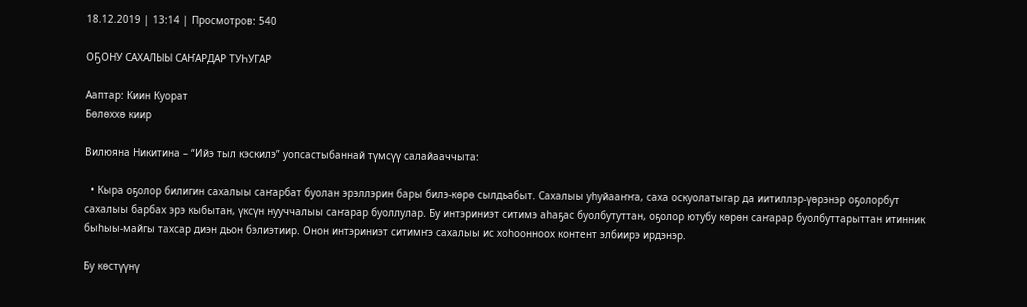18.12.2019 | 13:14 | Просмотров: 540

ОҔОНУ САХАЛЫЫ САҤАРДАР ТУҺУГАР

Ааптар: Киин Куорат
Бөлөххө киир

Вилюяна Никитина – “Ийэ тыл кэскилэ” уопсастыбаннай түмсүү салайааччыта:

  • Кыра оҕолор билигин сахалыы саҥарбат буолан эрэллэрин бары билэ-көрө сылдьабыт. Сахалыы уһуйааҥҥа, саха оскуолатыгар да иитиллэр-үөрэнэр оҕолорбут сахалыы барбах эрэ кыбытан, үксүн нууччалыы саҥарар буоллулар. Бу интэриниэт ситимэ аһаҕас буолбутуттан, оҕолор ютубу көрөн саҥарар буолбуттарыттан итинник быһыы-майгы тахсар диэн дьон бэлиэтиир. Онон интэриниэт ситимҥэ сахалыы ис хоһоонноох контент элбиирэ ирдэнэр.

Бу көстүүнү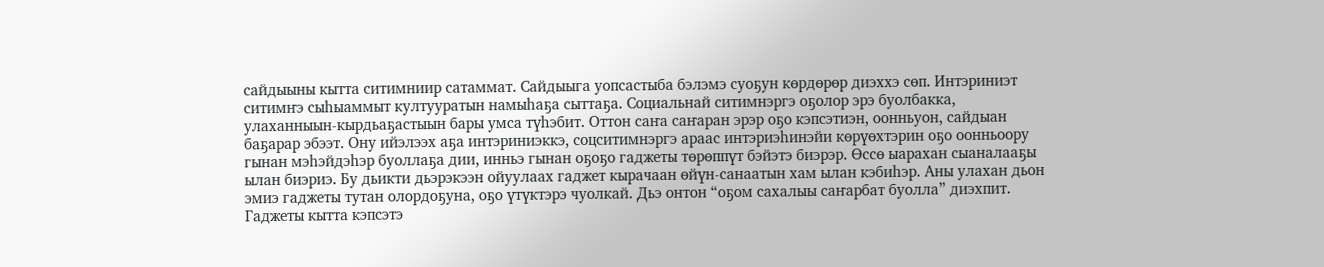сайдыыны кытта ситимниир сатаммат. Сайдыыга уопсастыба бэлэмэ суоҕун көрдөрөр диэххэ сөп. Интэриниэт ситимҥэ сыһыаммыт култууратын намыһаҕа сыттаҕа. Социальнай ситимнэргэ оҕолор эрэ буолбакка, улаханныын-кырдьаҕастыын бары умса түһэбит. Оттон саҥа саҥаран эрэр оҕо кэпсэтиэн, оонньуон, сайдыан баҕарар эбээт. Ону ийэлээх аҕа интэриниэккэ, соцситимнэргэ араас интэриэһинэйи көрүөхтэрин оҕо оонньоору гынан мэһэйдэһэр буоллаҕа дии, инньэ гынан оҕоҕо гаджеты төрөппүт бэйэтэ биэрэр. Өссө ыарахан сыаналааҕы ылан биэриэ. Бу дьикти дьэрэкээн ойуулаах гаджет кырачаан өйүн-санаатын хам ылан кэбиһэр. Аны улахан дьон эмиэ гаджеты тутан олордоҕуна, оҕо үтүктэрэ чуолкай. Дьэ онтон “оҕом сахалыы саҥарбат буолла” диэхпит. Гаджеты кытта кэпсэтэ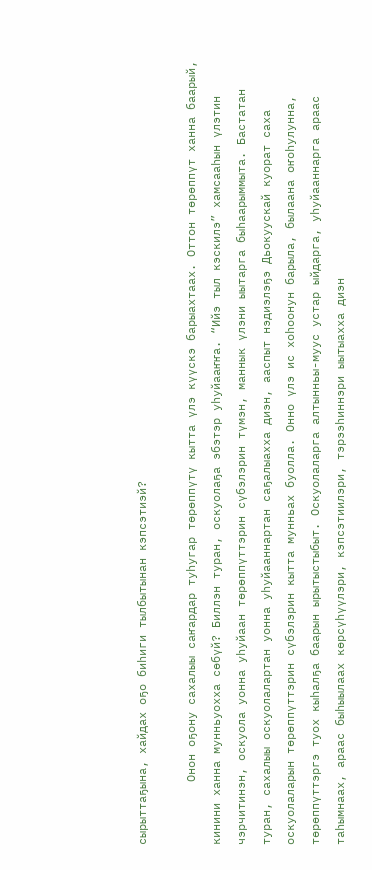сырыттаҕына, хайдах оҕо биһиги тылбытынан кэпсэтиэй?

         Онон оҕону сахалыы саҥардар туһугар төрөппүтү кытта үлэ күүскэ барыахтаах. Оттон төрөппүт ханна баарый, кинини ханна мунньуохха сөбүй? Биллэн туран, оскуолаҕа эбэтэр уһуйааҥҥа. “Ийэ тыл кэскилэ” хамсааһын үлэтин чэрчитинэн, оскуола уонна уһуйаан төрөппүттэрин сүбэлэрин түмэн, маннык үлэни ыытарга быһаарыммыта. Бастатан туран, сахалыы оскуолалартан уонна уһуйааннартан саҕалыахха диэн, ааспыт нэдиэлэҕэ Дьокуускай куорат саха оскуолаларын төрөппүттэрин сүбэлэрин кытта мунньах буолла. Онно үлэ ис хоһоонун барыла, былаана оҥоһулунна, төрөппүттэргэ туох кыһалҕа баарын ырытыстыбыт. Оскуолаларга алтынньы-муус устар ыйдарга, уһуйааннарга араас таһымнаах, араас быһыылаах көрсүһүүлэри, кэпсэтиилэри, тэрээһиннэри ыытыахха диэн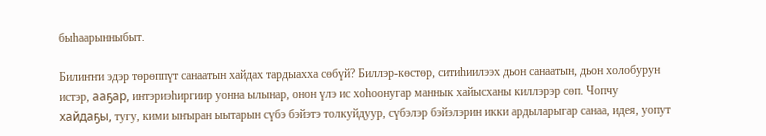быһаарынныбыт.

Билиҥҥи эдэр төрөппүт санаатын хайдах тардыахха сөбүй? Биллэр-көстөр, ситиһиилээх дьон санаатын, дьон холобурун истэр, ааҕар, интэриэһиргиир уонна ылынар, онон үлэ ис хоһоонугар маннык хайысханы киллэрэр сөп. Чопчу хайдаҕы, тугу, кими ыҥыран ыытарын сүбэ бэйэтэ толкуйдуур, сүбэлэр бэйэлэрин икки ардыларыгар санаа, идея, уопут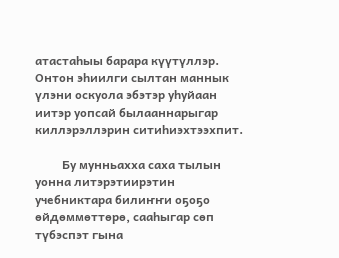атастаһыы барара күүтүллэр. Онтон эһиилги сылтан маннык үлэни оскуола эбэтэр уһуйаан иитэр уопсай былааннарыгар киллэрэллэрин ситиһиэхтээхпит.

         Бу мунньахха саха тылын уонна литэрэтиирэтин учебниктара билиҥҥи оҕоҕо өйдөммөттөрө, сааһыгар сөп түбэспэт гына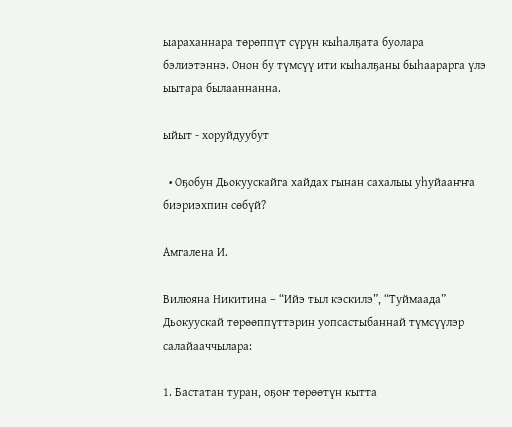ыараханнара төрөппүт сүрүн кыһалҕата буолара бэлиэтэннэ. Онон бу түмсүү ити кыһалҕаны быһаарарга үлэ ыытара былааннанна.

ыйыт - хоруйдуубут

  • Оҕобун Дьокуускайга хайдах гынан сахалыы уһуйааҥҥа биэриэхпин сөбүй?

Амгалена И.

Вилюяна Никитина – “Ийэ тыл кэскилэ”, “Туймаада” Дьокуускай төрөөппүттэрин уопсастыбаннай түмсүүлэр салайааччылара:

1. Бастатан туран, оҕоҥ төрөөтүн кытта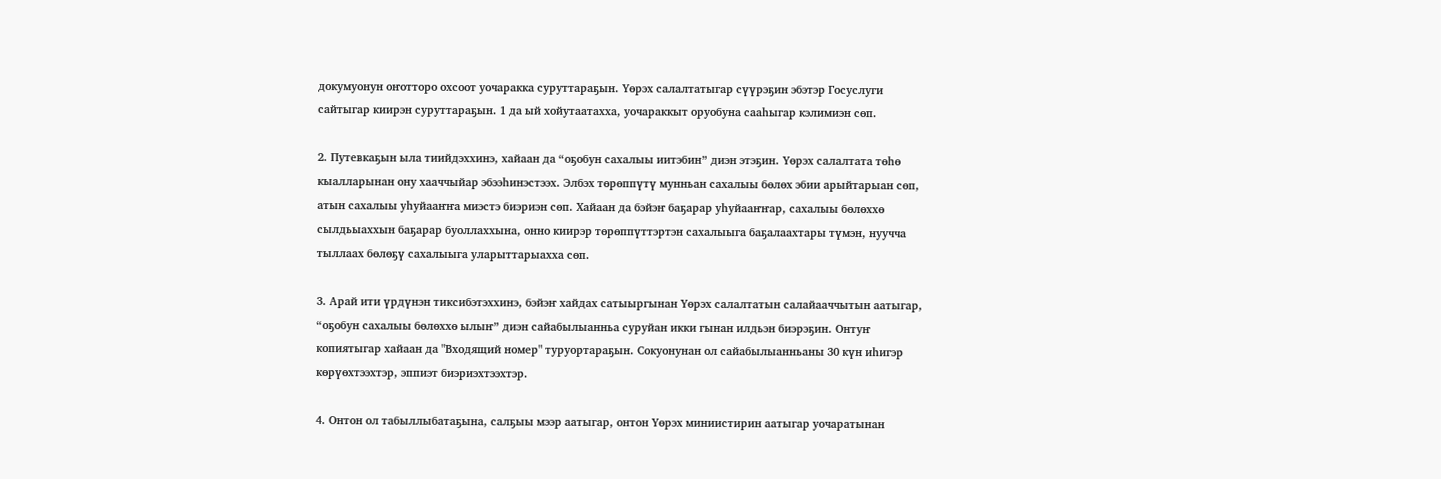докумуонун оҥотторо охсоот уочаракка суруттараҕын. Үөрэх салалтатыгар сүүрэҕин эбэтэр Госуслуги сайтыгар киирэн суруттараҕын. 1 да ый хойутаатахха, уочараккыт оруобуна сааһыгар кэлимиэн сөп.

2. Путевкаҕын ыла тиийдэххинэ, хайаан да “оҕобун сахалыы иитэбин” диэн этэҕин. Үөрэх салалтата төһө кыалларынан ону хааччыйар эбээһинэстээх. Элбэх төрөппүтү мунньан сахалыы бөлөх эбии арыйтарыан сөп, атын сахалыы уһуйааҥҥа миэстэ биэриэн сөп. Хайаан да бэйэҥ баҕарар уһуйааҥҥар, сахалыы бөлөххө сылдьыаххын баҕарар буоллаххына, онно киирэр төрөппүттэртэн сахалыыга баҕалаахтары түмэн, нуучча тыллаах бөлөҕү сахалыыга уларыттарыахха сөп.

3. Арай ити үрдүнэн тиксибэтэххинэ, бэйэҥ хайдах сатыыргынан Үөрэх салалтатын салайааччытын аатыгар, “оҕобун сахалыы бөлөххө ылыҥ” диэн сайабылыанньа суруйан икки гынан илдьэн биэрэҕин. Онтуҥ копиятыгар хайаан да "Входящий номер" туруортараҕын. Сокуонунан ол сайабылыанньаны 30 күн иһигэр көрүөхтээхтэр, эппиэт биэриэхтээхтэр.

4. Онтон ол табыллыбатаҕына, салҕыы мээр аатыгар, онтон Үөрэх миниистирин аатыгар уочаратынан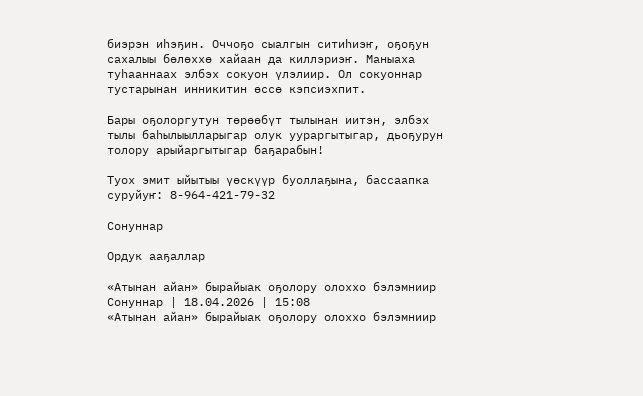биэрэн иһэҕин. Оччоҕо сыалгын ситиһиэҥ, оҕоҕун сахалыы бөлөххө хайаан да киллэриэҥ. Маныаха туһааннаах элбэх сокуон үлэлиир. Ол сокуоннар тустарынан инникитин өссө кэпсиэхпит.

Бары оҕолоргутун төрөөбүт тылынан иитэн, элбэх тылы баһылыылларыгар олук уураргытыгар, дьоҕурун толору арыйаргытыгар баҕарабын!

Туох эмит ыйытыы үөскүүр буоллаҕына, бассаапка суруйуҥ: 8-964-421-79-32

Сонуннар

Ордук ааҕаллар

«Атынан айан» бырайыак оҕолору олоххо бэлэмниир
Сонуннар | 18.04.2026 | 15:08
«Атынан айан» бырайыак оҕолору олоххо бэлэмниир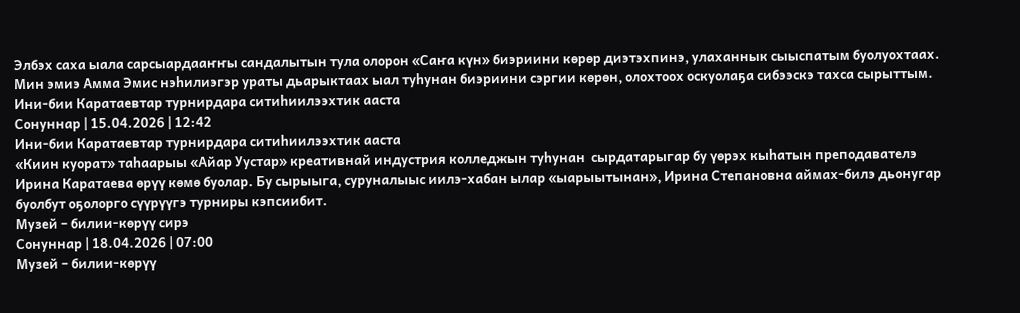Элбэх саха ыала сарсыардааҥҥы сандалытын тула олорон «Саҥа күн» биэриини көрөр диэтэхпинэ, улаханнык сыыспатым буолуохтаах. Мин эмиэ Амма Эмис нэһилиэгэр ураты дьарыктаах ыал туһунан биэриини сэргии көрөн, олохтоох оскуолаҕа сибээскэ тахса сырыттым.
Ини-бии Каратаевтар турнирдара ситиһиилээхтик ааста
Сонуннар | 15.04.2026 | 12:42
Ини-бии Каратаевтар турнирдара ситиһиилээхтик ааста
«Киин куорат» таһаарыы «Айар Уустар» креативнай индустрия колледжын туһунан  сырдатарыгар бу үөрэх кыһатын преподавателэ Ирина Каратаева өрүү көмө буолар. Бу сырыыга, суруналыыс иилэ-хабан ылар «ыарыытынан», Ирина Степановна аймах-билэ дьонугар буолбут оҕолорго сүүрүүгэ турниры кэпсиибит.
Музей – билии-көрүү сирэ
Сонуннар | 18.04.2026 | 07:00
Музей – билии-көрүү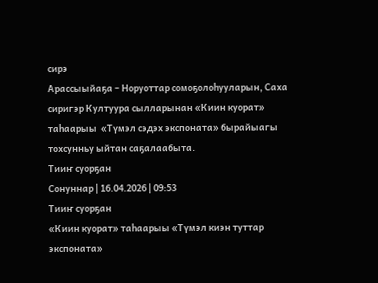сирэ
Арассыыйаҕа – Норуоттар сомоҕолоһууларын, Саха сиригэр Култуура сылларынан «Киин куорат» таһаарыы  «Түмэл сэдэх экспоната» бырайыагы тохсунньу ыйтан саҕалаабыта.
Тииҥ суорҕан
Сонуннар | 16.04.2026 | 09:53
Тииҥ суорҕан
«Киин куорат» таһаарыы «Түмэл киэн туттар экспоната»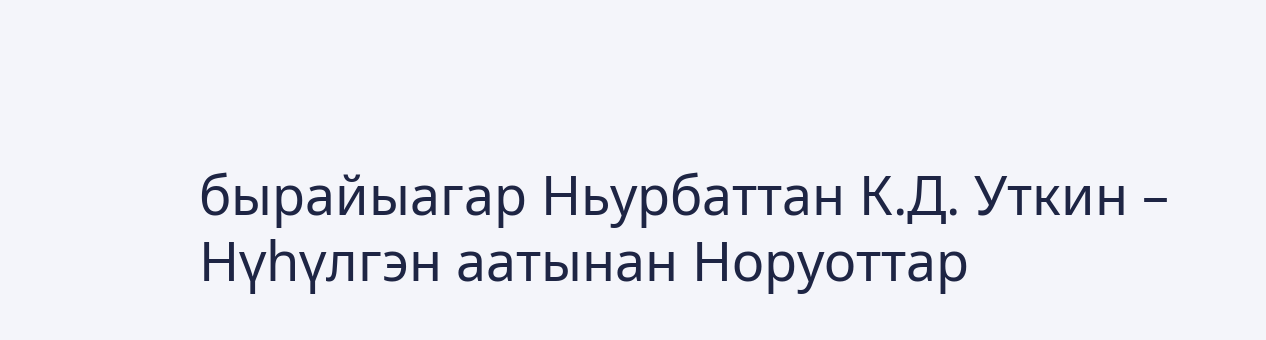бырайыагар Ньурбаттан К.Д. Уткин – Нүһүлгэн аатынан Норуоттар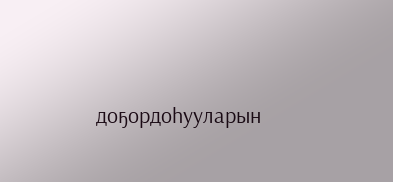доҕордоһууларын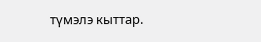түмэлэ кыттар.